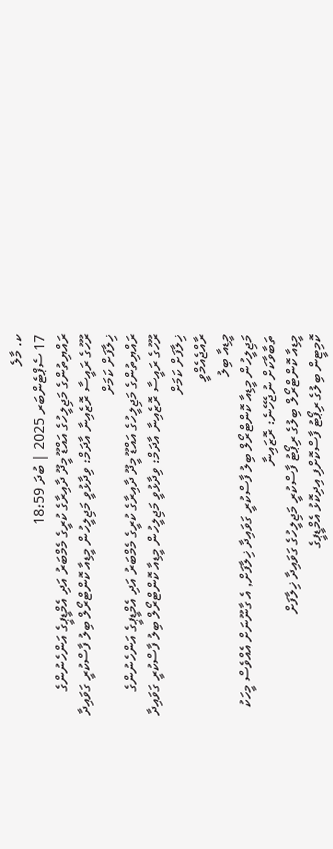ކ. މާލެ
17 ސެޕްޓެންބަރ 2025 | ބުދަ 18:59
ރައްޔިތުންގެ މަޖިލީހުގެ އައްޑޫ މީދޫ ދާއިރާގެ ކުރީގެ މެމްބަރު އަދި އެމްޑީޕީގެ އަންހެނުންގެ ރޫހުގެ ރައީސާ ރޮޒެއިނާ އާދަމް: ވިދާޅުވީ މަޖިލީހުން މީޑިއާ ކޮންޓްރޯލް ބިލު ފާސްކުރީ ގަވައިދާ ޚިލާފަށް ކަމަށް
ރައްޔިތުންގެ މަޖިލީހުގެ އައްޑޫ މީދޫ ދާއިރާގެ ކުރީގެ މެމްބަރު އަދި އެމްޑީޕީގެ އަންހެނުންގެ ރޫހުގެ ރައީސާ ރޮޒެއިނާ އާދަމް: ވިދާޅުވީ މަޖިލީހުން މީޑިއާ ކޮންޓްރޯލް ބިލު ފާސްކުރީ ގަވައިދާ ޚިލާފަށް ކަމަށް
ރާއްޖެއެމްވީ
މީޑިއާ ބިލު
މަޖިލީހުން މީޑިއާ ކޮންޓްރޯލް ބިލު ފާސްކުރީ ގަވައިދާ ޚިލާފަށް, އެ ގާނޫނަށް އެއްވެސް މީހަކު ތަބާވާކަށް ނުޖެހޭނެ: ރޮޒައިނާ
މީޑިއާ ކޮންޓްރޯލް ބިލުގެ ރިޕޯޓު ފާސްކުރީ މަޖިލީހުގެ ގަވައިދާ ޚިލާފަށް
ކޮމިޓީން ބިލުގެ ރިޕޯޓު ފާސްކޮށްފި އިދިކޮޅު އެމްޑީޕީގެ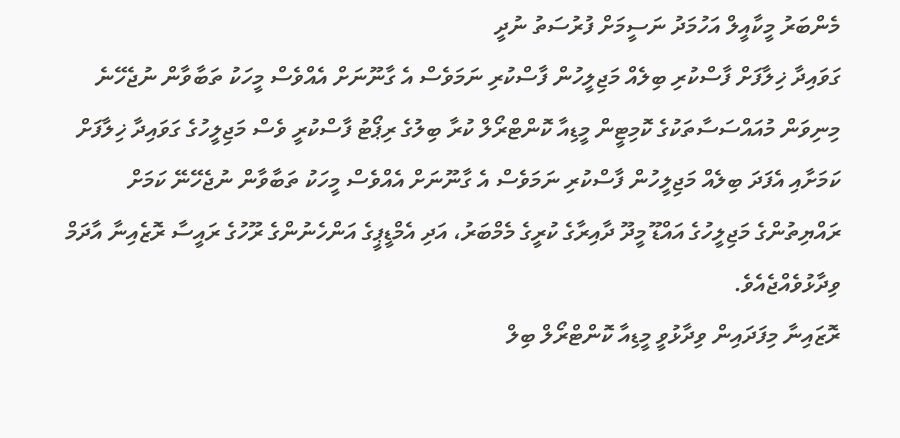މެންބަރު މީކާއީލް އަހުމަދު ނަސީމަށް ފުރުސަތު ނުދީ
ގަވައިދާ ޚިލާފަށް ފާސްކުރި ބިލެއް މަޖިލީހުން ފާސްކުރި ނަމަވެސް އެ ގާނޫނަށް އެއްވެސް މީހަކު ތަބާވާން ނުޖެހޭނެ
މިނިވަން މުއައްސަސާތަކުގެ ކޮމިޓީން މީޑިއާ ކޮންޓްރޯލް ކުރާ ބިލުގެ ރިޕޯޓު ފާސްކުރީ ވެސް މަޖިލީހުގެ ގަވައިދާ ޚިލާފަށް ކަމަށާއި އެފަދަ ބިލެއް މަޖިލީހުން ފާސްކުރި ނަމަވެސް އެ ގާނޫނަށް އެއްވެސް މީހަކު ތަބާވާން ނުޖެހޭނޭ ކަމަށް ރައްޔިތުންގެ މަޖިލީހުގެ އައްޑޫ މީދޫ ދާއިރާގެ ކުރީގެ މެމްބަރު، އަދި އެމްޑީޕީގެ އަންހެނުންގެ ރޫހުގެ ރައީސާ ރޮޒެއިނާ އާދަމް ވިދާޅުވެއްޖެއެވެ.
ރޮޒައިނާ މިފަދައިން ވިދާޅުވީ މީޑިއާ ކޮންޓްރޯލް ބިލް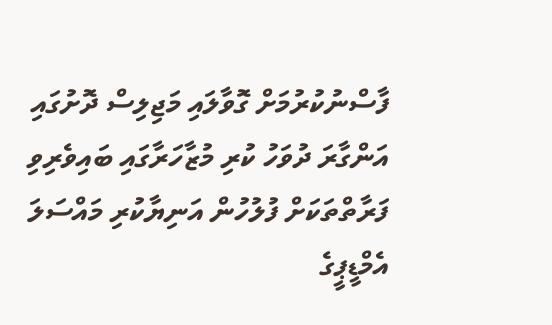ފާސްނުކުރުމަށް ގޮވާލައި މަޖިލިސް ދޮށުގައި އަންގާރަ ދުވަހު ކުރި މުޒާހަރާގައި ބައިވެރިވި ފަރާތްތަކަށް ފުލުހުން އަނިޔާކުރި މައްސަލަ އެމްޑީޕީގެ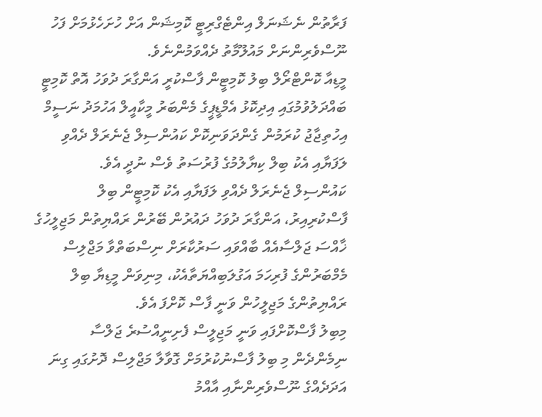ފަރާތުން ނެޝަނަލް އިންޓެގްރިޓީ ކޮމިޝަން އަށް ހުށަހެޅުމަށް ފަހު ނޫސްވެރިންނަށް މައުލޫމާތު ދެއްވަމުންނެވެ.
މީޑިއާ ކޮންޓްރޯލް ބިލު ކޮމިޓީން ފާސްކުރީ އަންގާރަ ދުވަހު އޮތް ކޮމިޓީ ބައްދަލުވުމުގައި އިދިކޮޅު އެމްޑީޕީގެ މެންބަރު މީކާއީލް އަހުމަދު ނަސީމް އިހުތިޖާޖު ކުރަމުން ގެންދަވަނިކޮށް ކައުންސިލް ޖެނެރަލް ދެއްވި ލަފަޔާއި އެކު ބިލް ކިޔާލުމުގެ ފުރުސަތު ވެސް ނުދީ އެވެ.
ކައުންސިލް ޖެނެރަލް ދެއްވި ލަފަޔާއި އެކު ކޮމިޓީން ބިލް ފާސްކުރިއިރު، އަންގާރަ ދުވަހު ދައުރުން ބޭރުން ރައްޔިތުން މަޖިލީހުގެ ޚާއްސަ ޖަލްސާއެއް ބާއްވައި ސަރުކާރަށް ނިސްބަތްވާ މަޖްލިސް މެމްބަރުންގެ ފުރިހަމަ އަގުލަބިއްޔަތާއެކު، މިނިވަން މީޑިޔާ ބިލް ރައްޔިތުންގެ މަޖިލީހުން ވަނީ ފާސް ކޮށްފަ އެވެ.
މިބިލު ފާސްކޮށްފައި ވަނީ މަޖިލީސް ފެށިނީއްސުރެ ޖަލްސާ ނިމެންދެން މި ބިލު ފާސްނުކުރުމަށް ގޮވާލާ މަޖްލިސް ދޮށުގައި ގިނަ އަދަދެއްގެ ނޫސްވެރިންނާއި އާއްމު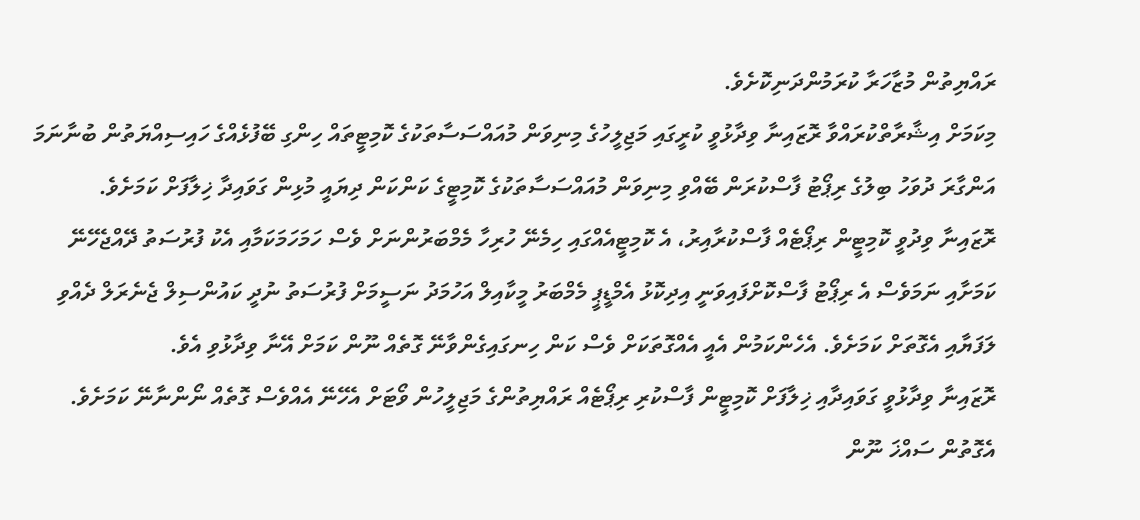ރައްޔިތުން މުޒާހަރާ ކުރަމުންދަނިކޮށެވެ.
މިކަމަށް އިޝާރާތްކުރައްވާ ރޮޒައިނާ ވިދާޅުވީ ކުރީގައި މަޖިލީހުގެ މިނިވަން މުއައްސަސާތަކުގެ ކޮމިޓީތައް ހިންގި ބޭފުޅެއްގެ ހައިސިއްޔަތުން ބުނާނަމަ އަންގާރަ ދުވަހު ބިލުގެ ރިޕޯޓު ފާސްކުރަން ބޭއްވި މިނިވަން މުއައްސަސާތަކުގެ ކޮމިޓީގެ ކަންކަން ދިޔައީ މުޅިން ގަވައިދާ ޚިލާފަށް ކަމަށެވެ.
ރޮޒައިނާ ވިދުވީ ކޮމިޓީން ރިޕޯޓެއް ފާސްކުރާއިރު، އެ ކޮމިޓީއެއްގައި ހިމެނޭ ހުރިހާ މެމްބަރުންނަށް ވެސް ހަމަހަމަކަމާއި އެކު ފުރުސަތު ދޭއްޖެހޭނޭ ކަމަށާއި ނަމަވެސް އެ ރިޕޯޓު ފާސްކޮށްފައިވަނީ އިދިކޮޅު އެމްޑީޕީ މެމްބަރު މީކާއިލް އަހުމަދު ނަސީމަށް ފުރުސަތު ނުދީ ކައުންސިލް ޖެނެރަލް ދެއްވި ލަފަޔާއި އެގޮތަށް ކަމަށެވެ. އެހެންކަމުން އެއީ އެއްގޮތަކަށް ވެސް ކަން ހިނގައިގެންވާނޭ ގޮތެއް ނޫން ކަމަށް އޭނާ ވިދާޅުވި އެވެ.
ރޮޒައިނާ ވިދާޅުވީ ގަވައިދާއި ޚިލާފަށް ކޮމިޓީން ފާސްކުރި ރިޕޯޓެއް ރައްޔިތުންގެ މަޖިލީހުން ވޯޓަށް އެހޭނޭ އެއްވެސް ގޮތެއް ނޯންނާނޭ ކަމަށެވެ. އެގޮތުން ސައްޚަ ނޫން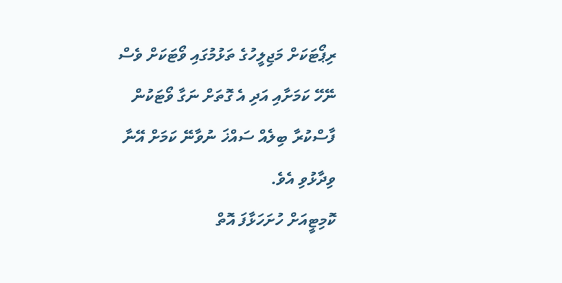ރިޕޯޓަކަށް މަޖިލީހުގެ ތަޅުމުގައި ވޯޓަކަށް ވެސް ނޭހޭ ކަމަށާއި އަދި އެ ގޮތަށް ނަގާ ވޯޓަކުން ފާސްކުރާ ބިލެއް ސައްޚަ ނުވާނޭ ކަމަށް އޭނާ ވިދާޅުވި އެވެ.
ކޮމިޓީއަށް ހުށަހަޅާފަ އޮތް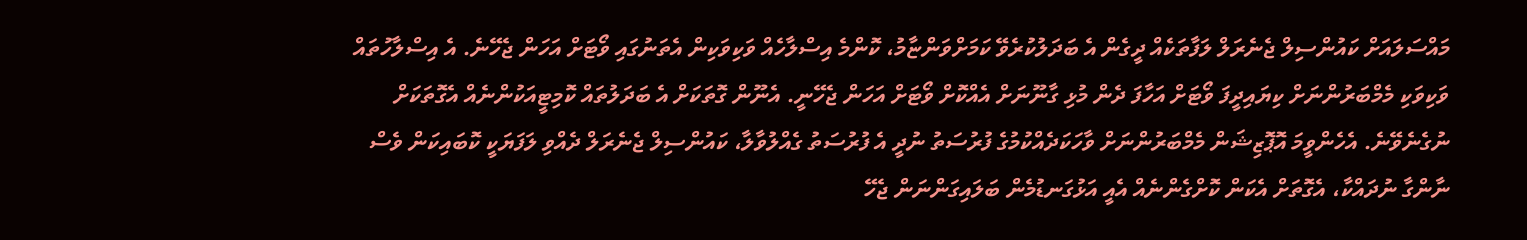މައްސަލައަށް ކައުންސިލް ޖެނެރަލް ލަފާތަކެއް ދީގެން އެ ބަދަލުކުރެވޭ ކަމަށްވަންޏާމު، ކޮންމެ އިސްލާހެއް ވަކިވަކިން އެތަނުގައި ވޯޓަށް އަހަން ޖެހޭނެ. އެ އިސްލާހުތައް ވަކިވަކި މެމްބަރުންނަށް ކިޔައިދީފަ ވޯޓަށް އަހާފަ ދެން މުޅި ގާނޫނަށް އެއްކޮށް ވޯޓަށް އަހަން ޖެހޭނީ. އެނޫން ގޮތަކަށް އެ ބަދަލުތައް ކޮމިޓީއަކުންނެއް އެގޮތަކަށް ނުގެނެވޭނެ. އެހެންވީމަ އޮޕޮޒިޝަން މެމްބަރުންނަށް ވާހަކަދެއްކުމުގެ ފުރުސަތު ނުދީ އެ ފުރުސަތު ގެއްލުވާލާ، ކައުންސިލް ޖެނެރަލް ދެއްވި ލަފަޔަކީ ކޮބައިކަން ވެސް ނާންގާ ނުދައްކާ، އެގޮތަށް އެކަން ކޮށްގެންނެއް އެއީ އަޅުގަނޑުމެން ބަލައިގަންނަން ޖެހޭ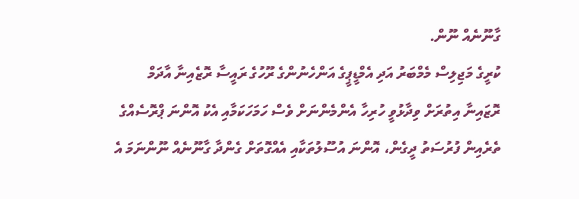ގާނޫނެއް ނޫން.
ކުރީގެ މަޖިލިސް މެމްބަރު އަދި އެމްޑީޕީގެ އަންހެނުންގެ ރޫހުގެ ރައީސާ ރޮޒެއިނާ އާދަމް
ރޮޒައިނާ އިތުރަށް ވިދާޅުވީ ހުރިހާ އެންމެންނަށް ވެސް ހަމަހަކަމާއި އެކު އޮންނަ ޕްރޮސެއްގެ ތެރެއިން ފުރުސަތު ދީގެން، އޮންނަ އުސޫލުތަކާއި އެއްގޮތަށް ގެންދާ ގާނޫނެއް ނޫންނަމަ އެ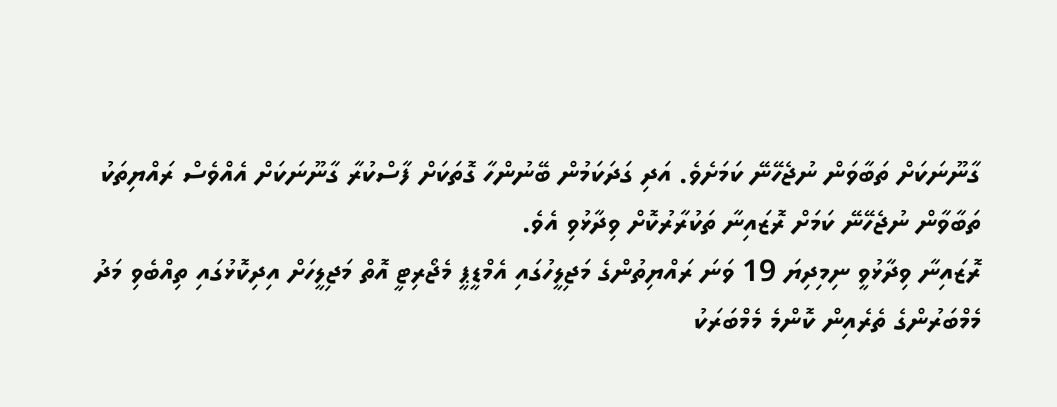ގާނޫނަކަށް ތަބާވަން ނުޖެހޭނޭ ކަމަށެވެ. އަދި ގަދަކަމުން ބޭނުންހާ ގޮތަކަށް ފާސްކުރާ ގާނޫނަކަށް އެއްވެސް ރައްޔިތަކު ތަބާވާން ނުޖެހޭނޭ ކަމަށް ރޮޒައިނާ ތަކުރާރުކޮށް ވިދާޅުވި އެވެ.
ރޮޒައިނާ ވިދާޅުވީ ނިމިދިޔަ 19 ވަނަ ރައްޔިތުންގެ މަޖިލީހުގައި އެމްޑީޕީ މެޖޯރިޓީ އޮތް މަޖިލީހަށް އިދިކޮޅުގައި ތިއްބެވި މަދު މެމްބަރުންގެ ތެރެއިން ކޮންމެ މެމްބަރަކު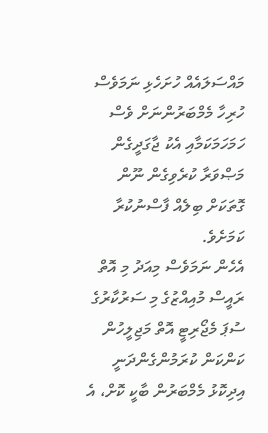މައްސަލައެއް ހުށަހެޅި ނަމަވެސް ހުރިހާ މެމްބަރުންނަށް ވެސް ހަމަހަމަކަމާއި އެކު ޖާގަދީގެން މަޞްވަރާ ކުރެވިގެން ނޫން ގޮތަކަށް ބިލެއް ފާސްނުކުރާ ކަމަށެވެ.
އެހެން ނަމަވެސް މިއަދު މި އޮތް ރައީސް މުއިއްޒުގެ މި ސަރުކާރުގެ ސުޕަ މެޖޯރިޓީ އޮތް މަޖިލީހުން ކަންކަން ކުރަމުންގެންދަނީ އިދިކޮޅު މެމްބަރުން ބާކީ ކޮށް، އެ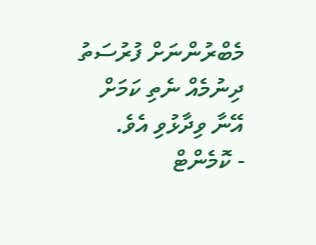މެބްރުންނަށް ފުރުސަތު ދިނުމެއް ނެތި ކަމަށް އޭނާ ވިދާޅުވި އެވެ.
- ކޮމެންޓް